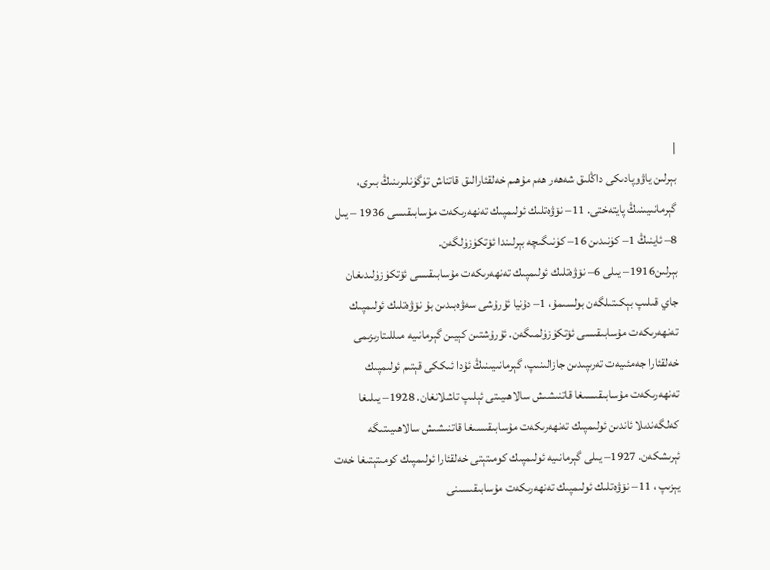|
بېرلىن ياۋوپادىكى داڭلىق شەھەر ھەم مۇھىم خەلقئارالىق قاتناش تۈگۈنلىرىنىڭ بىرى، گېرمانىيىنىڭ پايتەختى. 11– نۆۋەتلىك ئولىمپىك تەنھەرىكەت مۇسابىقىسى 1936 – يىل 8– ئاينىڭ 1– كۈنىدىن 16– كۈنىگىچە بېرلىندا ئۆتكۈزۈلگەن.
بېرلىن1916– يىلى 6– نۆۋەتلىك ئولىمپىك تەنھەرىكەت مۇسابىقىسى ئۆتكۈزۈلىدىغان جاي قىلىپ بېكىتىلگەن بولسىمۇ، 1– دۇنيا ئۇرۇشى سەۋەبىدىن بۇ نۆۋەتلىك ئولىمپىك تەنھەرىكەت مۇسابىقىسى ئۆتكۈزۈلمىگەن. ئۇرۇشتىن كېيىن گېرمانىيە مىللىتارىزىمى خەلقئارا جەمئىيەت تەرىپىدىن جازالىنىپ، گېرمانىيىنىڭ ئۇدا ئىككى قېتىم ئولىمپىك تەنھەرىكەت مۇسابىقىسىغا قاتنىشىش سالاھىيىتى ئېلىپ تاشلانغان. 1928– يىلىغا كەلگەندىلا ئاندىن ئولىمپىك تەنھەرىكەت مۇسابىقىسىغا قاتنىشىش سالاھىيىتىگە ئېرىشكەن. 1927– يىلى گېرمانىيە ئولىمپىك كومىتېتى خەلقئارا ئولىمپىك كومىتېتىغا خەت يېزىپ ، 11– نۆۋەتلىك ئولىمپىك تەنھەرىكەت مۇسابىقىسىنى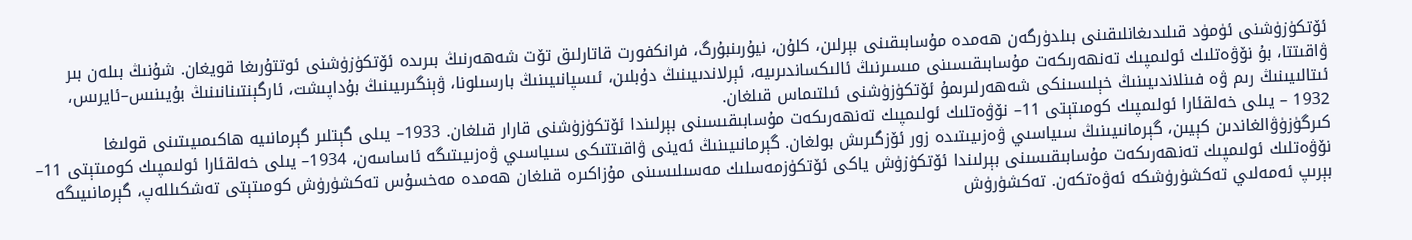ئۆتكۈزۈشنى ئۈمۈد قىلىدىغانلىقىنى بىلدۈرگەن ھەمدە مۇسابىقىنى بېرلىن، كلۇن، نيۇرىنبۇرگ، فرانكفورت قاتارلىق تۆت شەھەرنىڭ بىرىدە ئۆتكۈزۈشنى ئوتتۇرىغا قويغان. شۇنىڭ بىلەن بىر ۋاقىتتا، بۇ نۆۋەتلىك ئولىمپىك تەنھەرىكەت مۇسابىقىسىنى مىسىرنىڭ ئالىكساندىرىيە، ئېرلاندىيىنىڭ دۇبلىن، ئىسپانىيىنىڭ بارسىلونا، ۋېنگىرىيىنىڭ بۇداپىشت، ئارگېنتىنانىنىڭ بۇيىنىس–ئايرىس، ئىتالىيىنىڭ رىم ۋە فىنلاندىيىنىڭ خېلىسىنكى شەھەرلىرىمۇ ئۆتكۈزۈشنى ئىلتىماس قىلغان.
1932 – يىلى خەلقئارا ئولىمپىك كومىتېتى 11– نۆۋەتلىك ئولىمپىك تەنھەرىكەت مۇسابىقىسىنى بېرلىندا ئۆتكۈزۈشنى قارار قىلغان. 1933– يىلى گېتلىر گېرمانىيە ھاكىمىيىتىنى قولىغا كىرگۈزۈۋالغاندىن كېيىن، گېرمانىيىنىڭ سىياسىي ۋەزىيىتىدە زور ئۆزگىرىش بولغان. گېرمانىيىنىڭ ئەينى ۋاقىتتىكى سىياسىي ۋەزىيىتىگە ئاساسەن، 1934– يىلى خەلقئارا ئولىمپىك كومىتېتى 11– نۆۋەتلىك ئولىمپىك تەنھەرىكەت مۇسابىقىسىنى بېرلىندا ئۆتكۈزۈش ياكى ئۆتكۈزمەسلىك مەسىلىسىنى مۇزاكىرە قىلغان ھەمدە مەخسۇس تەكشۈرۈش كومىتېتى تەشكىللەپ، گېرمانىيىگە بېرىپ ئەمەلىي تەكشۈرۈشكە ئەۋەتكەن. تەكشۈرۈش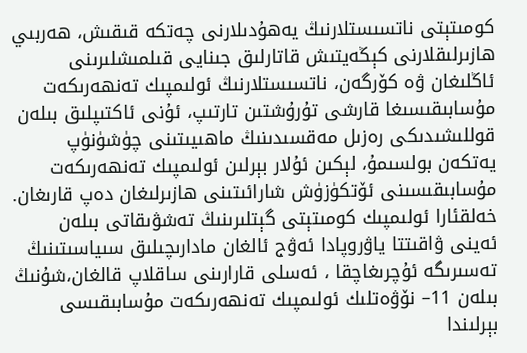كومىتېتى ناتسىستلارنىڭ يەھۇدىلارنى چەتكە قىقىش، ھەربىي ھازىرلىقلارنى كېڭەيتىش قاتارلىق جىنايى قىلمىشلىرىنى ئاڭلىغان ۋە كۆرگەن، ناتسىستلارنىڭ ئولىمپىك تەنھەرىكەت مۇسابىقىسىغا قارشى تۇرۇشتىن تارتىپ، ئۇنى ئاكتىپلىق بىلەن قوللىشىدىكى رەزىل مەقسىدىنىڭ ماھىيىتىنى چۈشۈنۈپ يەتكەن بولسىمۇ، لېكىن ئۇلار بېرلىن ئولىمپىك تەنھەرىكەت مۇسابىقىسىنى ئۆتكۈزۈش شارائىتىنى ھازىرلىغان دەپ قارىغان. خەلقئارا ئولىمپىك كومىتېتى گېتلىرىنىڭ تەشۋىقاتى بىلەن ئەينى ۋاقىتتا ياۋروپادا ئەۋج ئالغان مادارىچىلىق سىياسىتىنىڭ تەسىرىگە ئۇچرىغاچقا ، ئەسلى قارارىنى ساقلاپ قالغان،شۇنىڭ بىلەن 11– نۆۋەتلىك ئولىمپىك تەنھەرىكەت مۇسابىقىسى بېرلىندا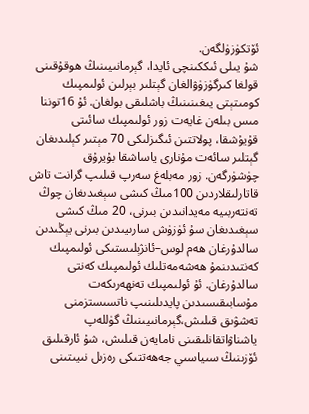ئۆتكۈزۈلگەن.
شۇ يىلى ئىككىنچى ئايدا، گېرمانىيىنىڭ ھوقۇقىنى قولغا كىرگۈزۈۋالغان گېتلىر بېرلىن ئولىمپىك كومىتېتى يىغىنىنىڭ باشلىقى بولغان. ئۇ 16توننا مىس بىلەن غايەت زور ئولىمپىك سائىتى قۇيۇشقا، پولاتتىن ئىگىزلىكى 70 مېتىر كېلىدىغان گېتلىر سائەت مۇنارى ياساشقا بۇيرۇق چۈشۈرگەن. زور مەبلەغ سەرپ قىلىپ گرانت تاش قاتارلىقلاردىن 100مىڭ كىشى سېغىدىغان چوڭ تەنتەربىيە مەيدانىدىن بىرنى، 20 مىڭ كىشى سېغىدىغان سۇ ئۈزۈش سارىيىدىن بىرنى يېڭىدىن سالدۇرغان ھەم لوس–ئانژېلىستىكى ئولىمپىك كەنتىدىنمۇ ھەشەمەتلىك ئولىمپىك كەنتى سالدۇرغان. ئۇ ئولىمپىك تەنھەرىكەت مۇسابىقىسىدىن پايدىلىنىپ ناتسىستزمنى تەشۋىق قىلىش،گېرمانىيىنىڭ گۈللەپ ياشناۋاتقانلىقىنى نامايەن قىلىش، شۇ ئارقىلىق ئۆزىنىڭ سىياسىي جەھەتتىكى رەزىل نىيىتىنى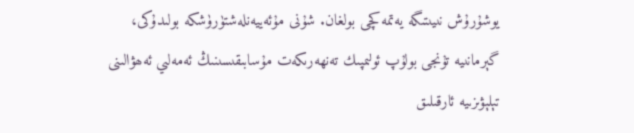يوشۇرۇش نىيىتىگە يەتمەكچى بولغان. شۇنى مۇئەييەنلەشتۈرۈشكە بولىدۇكى، گېرمانىيە تۇنجى بولۇپ ئولىمپىك تەنھەرىكەت مۇسابىقىسىنىڭ ئەمەلىي ئەھۋالىنى تېلېۋىزىيە ئارقىلىق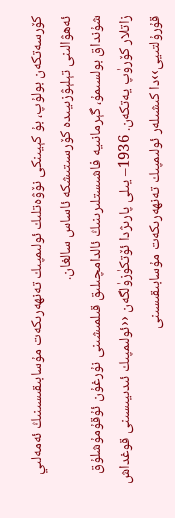كۆرسەتكەن بولۇپ، بۇ كېيىنكى نۆۋەتلىك ئولىمپىك تەنھەرىكەت مۇسابىقىسىنىڭ ئەمەلىي ئەھۋالىنى تېلېۋزىيىدە كۆرسىتىشكە ئاساس سالغان.
شۇنداق بولسىمۇ، گېرمانىيە فاشىستلىرىنىڭ ئالدامچىلىق قىلمىشىنى نۇرغۇن ئۇقۇمۇشلۇق زاتلار كۆرۈپ يەتكەن. 1936– يىلى پارىژدا ئۆتكۈزۈلگەن ‹‹ئولىمپىك ئىدىيىسىنى قوغداش قۇرۇلتىيى››دا كىشىلەر ئولىمپىك تەنھەرىكەت مۇسابىقىسىنى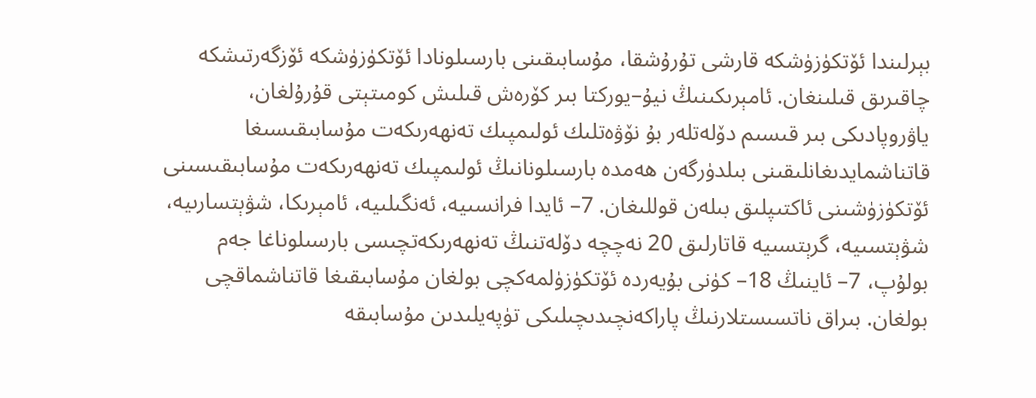بېرلىندا ئۆتكۈزۈشكە قارشى تۇرۇشقا، مۇسابىقىنى بارسىلونادا ئۆتكۈزۈشكە ئۆزگەرتىشكە چاقىرىق قىلىنغان. ئامېرىكىنىڭ نيۇ–يوركتا بىر كۆرەش قىلىش كومىتېتى قۇرۇلغان، ياۋروپادىكى بىر قىسىم دۆلەتلەر بۇ نۆۋەتلىك ئولىمپىك تەنھەرىكەت مۇسابىقىسىغا قاتناشمايدىغانلىقىنى بىلدۈرگەن ھەمدە بارسىلونانىڭ ئولىمپىك تەنھەرىكەت مۇسابىقىسىنى ئۆتكۈزۈشىنى ئاكتىپلىق بىلەن قوللىغان. 7– ئايدا فرانسىيە، ئەنگىلىيە، ئامېرىكا، شۋېتسارىيە، شۋېتسىيە، گرېتسىيە قاتارلىق 20 نەچچە دۆلەتنىڭ تەنھەرىكەتچىسى بارسىلوناغا جەم بولۇپ، 7– ئاينىڭ 18– كۈنى بۇيەردە ئۆتكۈزۈلمەكچى بولغان مۇسابىقىغا قاتناشماقچى بولغان. بىراق ناتسىستلارنىڭ پاراكەنچىدىچىلىكى تۈپەيلىدىن مۇسابىقە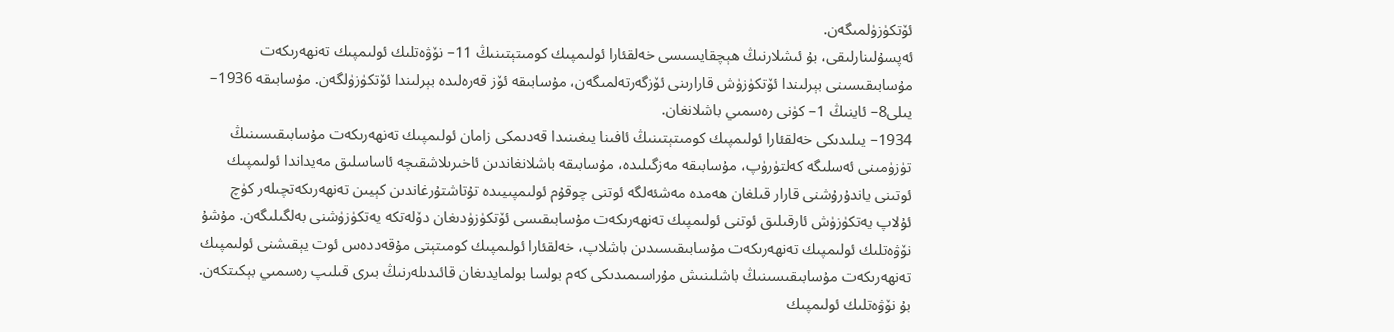ئۆتكۈزۈلمىگەن.
ئەپسۇلىنارلىقى، بۇ ئىشلارنىڭ ھېچقايسىسى خەلقئارا ئولىمپىك كومىتېتىنىڭ 11– نۆۋەتلىك ئولىمپىك تەنھەرىكەت مۇسابىقىسىنى بېرلىندا ئۆتكۈزۈش قارارىنى ئۆزگەرتەلمىگەن، مۇسابىقە ئۆز قەرەلىدە بېرلىندا ئۆتكۈزۈلگەن. مۇسابىقە 1936– يىلى8– ئاينىڭ 1– كۈنى رەسمىي باشلانغان.
1934– يىلىدىكى خەلقئارا ئولىمپىك كومىتېتىنىڭ ئافىنا يىغىنىدا قەدىمكى زامان ئولىمپىك تەنھەرىكەت مۇسابىقىسىنىڭ تۈزۈمىنى ئەسلىگە كەلتۈرۈپ، مۇسابىقە مەزگىلىدە، مۇسابىقە باشلانغاندىن ئاخىرىلاشقىچە ئاساسلىق مەيداندا ئولىمپىك ئوتىنى ياندۇرۇشنى قارار قىلغان ھەمدە مەشئەلگە ئوتنى چوقۇم ئولىمپىيىدە تۇتاشتۇرغاندىن كېيىن تەنھەرىكەتچىلەر كۈچ ئۇلاپ يەتكۈزۈش ئارقىلىق ئوتنى ئولىمپىك تەنھەرىكەت مۇسابىقىسى ئۆتكۈزۈدىغان دۆلەتكە يەتكۈزۈشنى بەلگىلىگەن. مۇشۇ نۆۋەتلىك ئولىمپىك تەنھەرىكەت مۇسابىقىسىدىن باشلاپ، خەلقئارا ئولىمپىك كومىتېتى مۇقەددەس ئوت يېقىشنى ئولىمپىك تەنھەرىكەت مۇسابىقىسىنىڭ باشلىنىش مۇراسىمىدىكى كەم بولسا بولمايدىغان قائىدىلەرنىڭ بىرى قىلىپ رەسمىي بېكىتكەن.
بۇ نۆۋەتلىك ئولىمپىك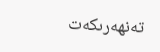تەنھەرىكەت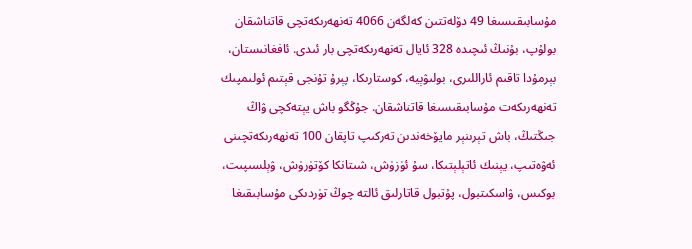مۇسابىقىسىغا 49 دۆلەتتىن كەلگەن 4066 تەنھەرىكەتچى قاتناشقان بولۇپ، بۇنىڭ ئىچىدە 328 ئايال تەنھەرىكەتچى بار ئىدى. ئافغانىستان، بېرمۇدا تاقىم ئاراللىرى، بولىۋېيە، كوستارىكا، پېرۇ تۇنجى قېتىم ئولىمپىك تەنھەرىكەت مۇسابىقىسىغا قاتناشقان. جۇڭگو باش يېتەكچى ۋاڭ جىڭتىڭ، باش تېرىنېر مايۆخەندىن تەركىپ تاپقان 100 تەنھەرىكەتچىنى ئەۋەتىپ، يېنىك ئاتېلېتىكا، سۇ ئۈزۈش، شىتانكا كۆتۈرۈش، ۋېلسىپىت، بوكىس، ۋاسكىتبول، پۇتبول قاتارلىق ئالتە چوڭ تۈردىكى مۇسابىقىغا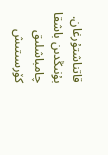قاتناشتۇرغان. بۇنىڭدىن باشقا چامباشلىق كۆرسىتىش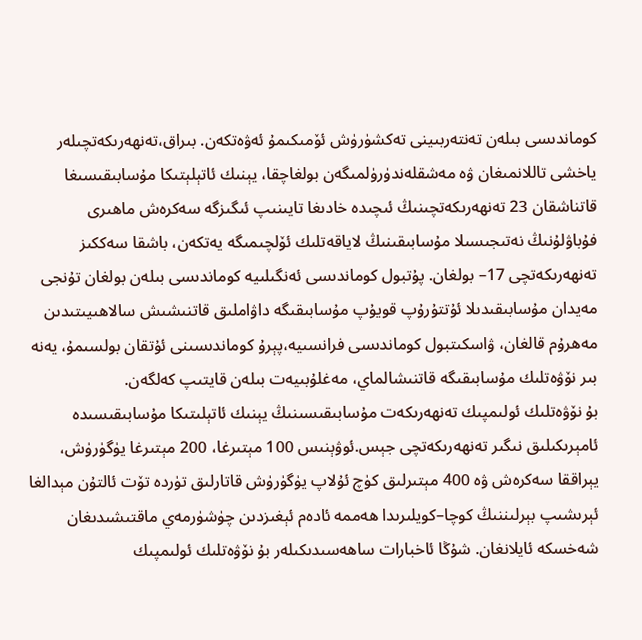كوماندىسى بىلەن تەنتەربىينى تەكشۈرۈش ئۆمىكىمۇ ئەۋەتكەن. بىراق،تەنھەرىكەتچىلەر ياخشى تاللانمىغان ۋە مەشقلەندۈرۈلمىگەن بولغاچقا، يېنىك ئاتېلېتىكا مۇسابىقىسىغا قاتناشقان 23 تەنھەرىكەتچىنىڭ ئىچىدە خادىغا تايىنىپ ئىگىزگە سەكرەش ماھىرى فۇباۋلۇنىڭ نەتىجىسىلا مۇسابىقىنىڭ لاياقەتلىك ئۆلچىمىگە يەتكەن، باشقا سەككىز تەنھەرىكەتچى 17– بولغان. پۇتبول كوماندىسى ئەنگىلىيە كوماندىسى بىلەن بولغان تۇنجى مەيدان مۇسابىقىدىلا ئۇتتۇرۇپ قويۇپ مۇسابىقىگە داۋاملىق قاتنىشىش سالاھىيىتىدىن مەھرۇم قالغان، ۋاسكىتبول كوماندىسى فرانسىيە،پېرۇ كوماندىسىنى ئۇتقان بولسىمۇ، يەنە بىر نۆۋەتلىك مۇسابىقىگە قاتنىشالماي، مەغلۇبىيەت بىلەن قايتىپ كەلگەن.
بۇ نۆۋەتلىك ئولىمپىك تەنھەرىكەت مۇسابىقىسىنىڭ يېنىك ئاتېلىتىكا مۇسابىقىسىدە ئامېرىكىلىق نىگىر تەنھەرىكەتچى جېس.ئوۋېنىس 100 مېتىرغا، 200 مېتىرغا يۈگۈرۈش، يېراققا سەكرەش ۋە 400 مېتىرلىق كۈچ ئۇلاپ يۈگۈرۈش قاتارلىق تۈردە تۆت ئالتۇن مېدالغا ئېرىشىپ بېرلىننىڭ كوچا–كويلىرىدا ھەممە ئادەم ئېغىزدىن چۈشۈرمەي ماقتىشىدىغان شەخسكە ئايلانغان. شۇڭا ئاخبارات ساھەسىدىكىلەر بۇ نۆۋەتلىك ئولىمپىك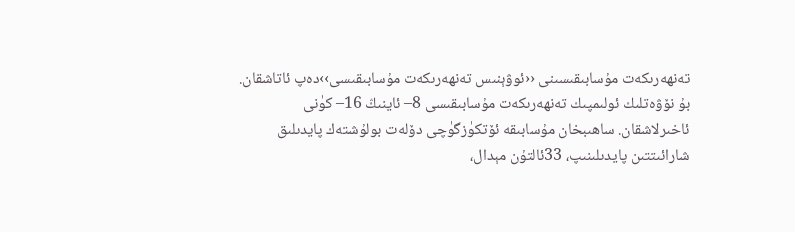تەنھەرىكەت مۇسابىقىسىنى ‹‹ئوۋېنىس تەنھەرىكەت مۇسابىقىسى››دەپ ئاتاشقان.
بۇ نۆۋەتلىك ئولىمپىك تەنھەرىكەت مۇسابىقىسى 8– ئاينىڭ 16– كۈنى ئاخىرلاشقان. ساھىبخان مۇسابىقە ئۆتكۈزگۈچى دۆلەت بولۇشتەك پايدىلىق شارائىتتىن پايدىلىنىپ، 33ئالتۇن مېدال،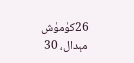26كۈمۈش مېدال، 30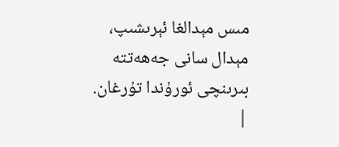مىس مېدالغا ئېرىشىپ، مېدال سانى جەھەتتە بىرىنچى ئورۇندا تۇرغان.
|